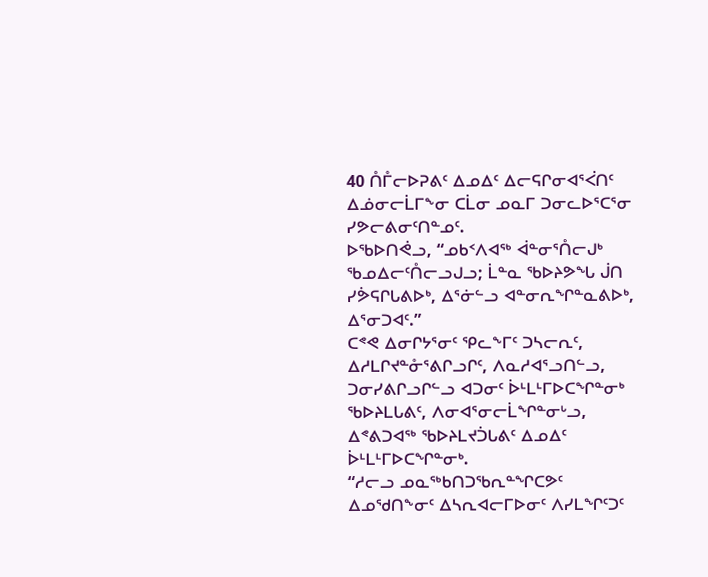40 ᑍᒤᓕᐅᕈᕕᑦ ᐃᓄᐃᑦ ᐃᓕᕋᒋᓂᐊᕐᐹᑎᑦ ᐃᓅᓂᓕᒫᒥᖕᓂ ᑕᒫᓂ ᓄᓇᒥ ᑐᓂᓚᐅᕐᑕᕐᓂ ᓯᕗᓕᕕᓂᑦᑎᓐᓄᑦ.
ᐅᖃᐅᑎᕚᓗ, “ᓄᑲᑉᐱᐊᖅ ᐋᓐᓂᕐᑍᓕᒍᒃ ᖃᓄᐃᓕᑦᑍᓕᓗᒍᓗ; ᒫᓐᓇ ᖃᐅᔨᕗᖓ ᒎᑎ ᓯᕘᕋᒋᒐᕕᐅᒃ, ᐃᕐᓃᓪᓗ ᐊᓐᓂᕆᖏᓐᓇᕕᐅᒃ, ᐃᕐᓂᑐᐊᑦ.”
ᑕᕝᕙ ᐃᓂᒋᔭᕐᓂᑦ ᕿᓚᖕᒥᑦ ᑐᓴᓕᕆᑦ, ᐃᓱᒪᒋᔪᓐᓁᕐᕕᒋᓗᒋᑦ, ᐱᓇᓱᐊᕐᓗᑎᓪᓗ, ᑐᓂᓯᕕᒋᓗᒋᓪᓗ ᐊᑐᓂᑦ ᐆᒻᒪᒻᒥᐅᑕᖏᓐᓂᒃ ᖃᐅᔨᒪᒐᕕᑦ, ᐱᓂᐊᕐᓂᓕᒫᖏᓐᓂᒡᓗ, ᐃᕝᕕᑐᐊᖅ ᖃᐅᔨᒪᔪᑑᒐᕕᑦ ᐃᓄᐃᑦ ᐆᒻᒪᒻᒥᐅᑕᖏᓐᓂᒃ.
“ᓱᓕᓗ ᓄᓇᖅᑲᑎᑐᖃᕆᓐᖏᑕᕗᑦ ᐃᓄᖁᑎᖕᓂᑦ ᐃᓴᕆᐊᓕᒥᐅᓂᑦ ᐱᓯᒪᖏᑦᑐᑦ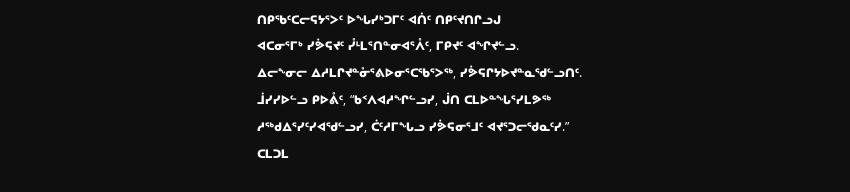ᑎᑭᖃᑦᑕᓕᕋᔭᕐᐳᑦ ᐅᖓᓯᒃᑐᒥᑦ ᐊᑏᑦ ᑎᑭᑦᔪᑎᒋᓗᒍ
ᐊᑕᓂᕐᒥᒃ ᓯᕘᕋᔪᑦ ᓮᒻᒪᕐᑎᓐᓂᐊᕐᐰᑦ, ᒥᑭᔪᑦ ᐊᖏᔪᓪᓗ.
ᐃᓕᖕᓂᓕ ᐃᓱᒪᒋᔪᓐᓁᕐᕕᐅᓂᕐᑕᖃᕐᐳᖅ, ᓯᕘᕋᒋᔭᐅᔪᓐᓇᖁᓪᓗᑎᑦ.
ᒨᓯᓯᐅᓪᓗ ᑭᐅᕔᑦ, “ᑲᑉᐱᐊᓱᖏᓪᓗᓯ, ᒎᑎ ᑕᒪᐅᓐᖓᕐᓯᒪᕗᖅ ᓱᖅᑯᐃᕐᓯᑦᓯᐊᖁᓪᓗᓯ, ᑖᑦᓱᒥᖓᓗ ᓯᕘᕋᓂᕐᒧᑦ ᐊᔪᕐᑐᓕᖁᓇᑦᓯ.”
ᑕᒪᑐᒪ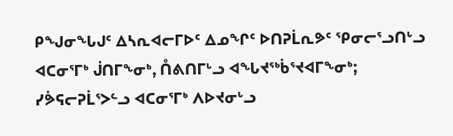ᑭᖑᓂᖓᒍᑦ ᐃᓴᕆᐊᓕᒥᐅᑦ ᐃᓄᖏᑦ ᐅᑎᕈᒫᕆᕗᑦ ᕿᓂᓕᕐᓗᑎᒡᓗ ᐊᑕᓂᕐᒥᒃ ᒎᑎᒥᖕᓂᒃ, ᑍᕕᑎᒥᒡᓗ ᐊᖓᔪᖅᑳᕐᔪᐊᒥᖕᓂᒃ; ᓯᕘᕋᓕᕈᒫᕐᐳᓪᓗ ᐊᑕᓂᕐᒥᒃ ᐱᐅᔪᓂᒡᓗ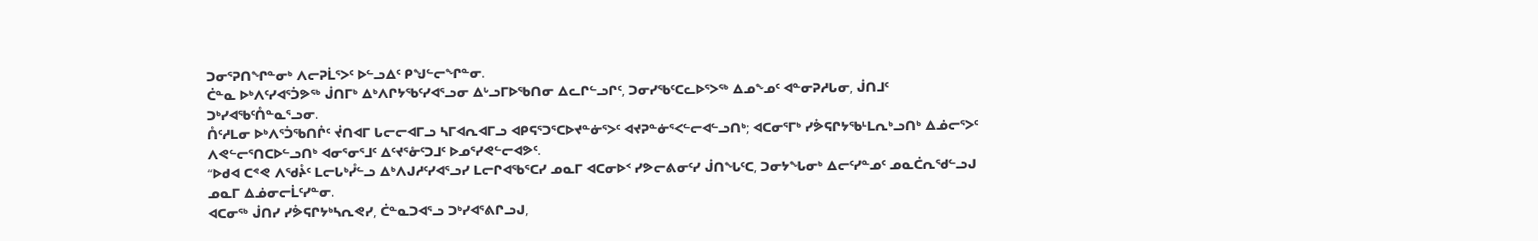ᑐᓂᕐᕈᑎᖏᓐᓂᒃ ᐱᓕᕈᒫᕐᐳᑦ ᐅᓪᓗᐃᑦ ᑭᖑᓪᓕᖏᓐᓂ.
ᑖᓐᓇ ᐅᒃᐱᑦᓯᐊᕐᑑᕗᖅ ᒎᑎᒥᒃ ᐃᒃᐱᒋᔭᖃᑦᓯᐊᕐᓗᓂ ᐃᒡᓗᒥᐅᖃᑎᓂ ᐃᓚᒋᓪᓗᒋᑦ, ᑐᓂᓯᖃᑦᑕᓚᐅᕐᐳᖅ ᐃᓄᖕᓄᑦ ᐊᓐᓂᕈᓱᒐᓂ, ᒎᑎᒧᑦ ᑐᒃᓯᐊᖃᑦᑍᓐᓇᕐᓗᓂ.
ᑍᑦᓱᒪᓂ ᐅᒃᐱᕐᑑᖃᑎᒌᑦ ᔫᑎᐊᒥ ᒐᓕᓕᐊᒥᓗ ᓴᒥᐊᕆᐊᒥᓗ ᐊᑭᕋᕐᑐᕐᑕᐅᔪᓐᓃᕐᐳᑦ ᐊᔪᕈᓐᓃᕐᐸᓪᓕᐊᓪᓗᑎᒃ; ᐊᑕᓂᕐᒥᒃ ᓯᕘᕋᒋᔭᖃᒻᒪᕆᒃᓗᑎᒃ ᐃᓅᓕᕐᐳᑦ ᐱᕙᓪᓕᕐᑎᑕᐅᓪᓗᑎᒃ ᐊᓂᕐᓂᕐᒧᑦ ᐃᑦᔪᕐᓁᑦᑐᒧᑦ ᐅᓄᕐᓯᕙᓪᓕᐊᕗᑦ.
“ᐅᑯᐊ ᑕᕝᕙ ᐱᖁᔧᑦ ᒪᓕᒐᒃᓮᓪᓗ ᐃᒃᐱᒍᓱᑦᓯᐊᕐᓗᓯ ᒪᓕᒋᐊᖃᕐᑕᓯ ᓄᓇᒥ ᐊᑕᓂᐅᑉ ᓯᕗᓕᕕᓂᑦᓯ ᒎᑎᖓᑦᑕ, ᑐᓂᔭᖓᓂᒃ ᐃᓕᑦᓯᓐᓄᑦ ᓄᓇᑖᕆᖁᓪᓗᒍ ᓄᓇᒥ ᐃᓅᓂᓕᒫᑦᓯᓐᓂ.
ᐊᑕᓂᖅ ᒎᑎᓯ ᓯᕘᕋᒋᔭᒃᓴᕆᕙᓯ, ᑖᓐᓇᑐᐊᕐᓗ ᑐᒃᓯᐊᕐᕕᒋᓗᒍ,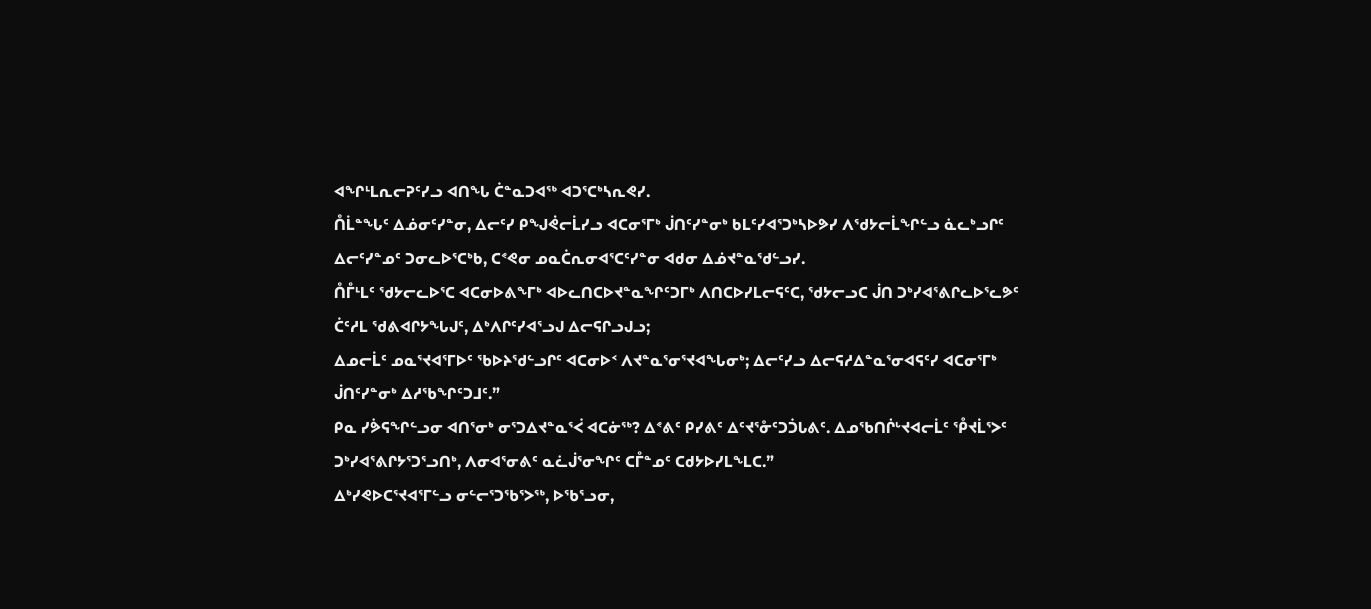ᐊᖏᒻᒪᕆᓕᕈᑦᓯᓗ ᐊᑎᖓ ᑖᓐᓇᑐᐊᖅ ᐊᑐᕐᑕᒃᓴᕆᕙᓯ.
ᑍᒫᓐᖓᑦ ᐃᓅᓂᑦᓯᓐᓂ, ᐃᓕᑦᓯ ᑭᖑᕚᓕᒫᓯᓗ ᐊᑕᓂᕐᒥᒃ ᒎᑎᑦᓯᓐᓂᒃ ᑲᒪᑦᓯᐊᕐᑐᒃᓴᐅᕗᓯ ᐱᖁᔭᓕᒫᖏᓪᓗ ᓈᓚᒃᓗᒋᑦ ᐃᓕᑦᓯᓐᓄᑦ ᑐᓂᓚᐅᕐᑕᒃᑲ, ᑕᕝᕙᓂ ᓄᓇᑖᕆᓂᐊᕐᑕᑦᓯᓐᓂ ᐊᑯᓂ ᐃᓅᔪᓐᓇᖁᓪᓗᓯ.
ᑍᒤᒻᒪᑦ ᖁᔭᓕᓚᐅᕐᑕ ᐊᑕᓂᐅᕕᖕᒥᒃ ᐊᐅᓚᑎᑕᐅᔪᓐᓇᖏᑦᑐᒥᒃ ᐱᑎᑕᐅᓯᒪᓕᕋᑦᑕ, ᖁᔭᓕᓗᑕ ᒎᑎ ᑐᒃᓯᐊᕐᕕᒋᓚᐅᕐᓚᕗᑦ ᑖᑦᓱᒪ ᖁᕕᐊᒋᔭᖓᒍᑦ, ᐃᒃᐱᒋᑦᓯᐊᕐᓗᒍ ᐃᓕᕋᒋᓗᒍᓗ;
ᐃᓄᓕᒫᑦ ᓄᓇᕐᔪᐊᕐᒥᐅᑦ ᖃᐅᔨᖁᓪᓗᒋᑦ ᐊᑕᓂᐅᑉ ᐱᔪᓐᓇᕐᓂᕐᔪᐊᖓᓂᒃ; ᐃᓕᑦᓯᓗ ᐃᓕᕋᓱᐃᓐᓇᕐᓂᐊᕋᑦᓯ ᐊᑕᓂᕐᒥᒃ ᒎᑎᑦᓯᓐᓂᒃ ᐃᓱᖃᖏᑦᑐᒧᑦ.”
ᑭᓇ ᓯᕘᕋᖏᓪᓗᓂ ᐊᑎᕐᓂᒃ ᓂᕐᑐᐃᔪᓐᓇᕐᐹ ᐊᑕᓃᖅ? ᐃᕝᕕᑦ ᑭᓯᕕᑦ ᐃᑦᔪᕐᓁᑦᑐᑑᒐᕕᑦ. ᐃᓄᖃᑎᒌᒡᔪᐊᓕᒫᑦ ᕾᔪᒫᕐᐳᑦ ᑐᒃᓯᐊᕐᕕᒋᔭᕐᑐᕐᓗᑎᒃ, ᐱᓂᐊᕐᓂᕕᑦ ᓇᓛᒎᕐᓂᖏᑦ ᑕᒤᓐᓄᑦ ᑕᑯᔭᐅᓯᒪᖕᒪᑕ.”
ᐃᒃᓯᕙᐅᑕᕐᔪᐊᕐᒥᓪᓗ ᓂᓪᓕᕐᑐᖃᕐᐳᖅ, ᐅᖃᕐᓗᓂ,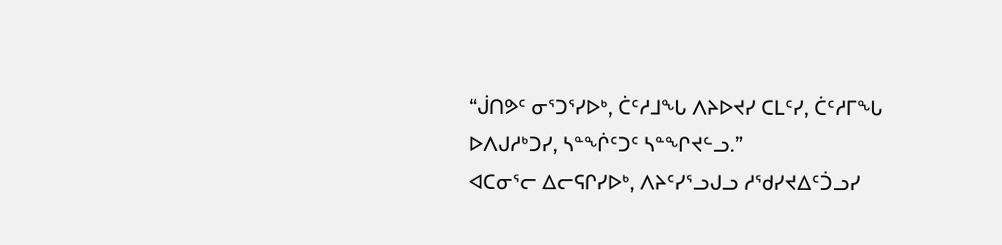“ᒎᑎᕗᑦ ᓂᕐᑐᕐᓯᐅᒃ, ᑖᑦᓱᒧᖓ ᐱᔨᐅᔪᓯ ᑕᒪᑦᓯ, ᑖᑦᓱᒥᖓ ᐅᐱᒍᓱᒃᑐᓯ, ᓴᓐᖐᑦᑐᑦ ᓴᓐᖏᔪᓪᓗ.”
ᐊᑕᓂᕐᓕ ᐃᓕᕋᒋᓯᐅᒃ, ᐱᔨᑦᓯᕐᓗᒍᓗ ᓱᖁᓯᔪᐃᑦᑑᓗᓯ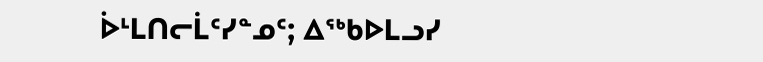ᐆᒻᒪᑎᓕᒫᑦᓯᓐᓄᑦ; ᐃᖅᑲᐅᒪᓗᓯ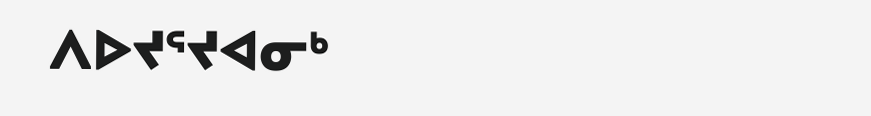ᐱᐅᔪᕐᔪᐊᓂᒃ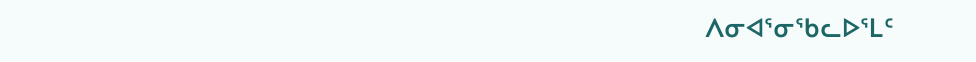ᐱᓂᐊᕐᓂᖃᓚᐅᕐᒪᑦ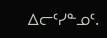ᐃᓕᑦᓯᓐᓄᑦ.